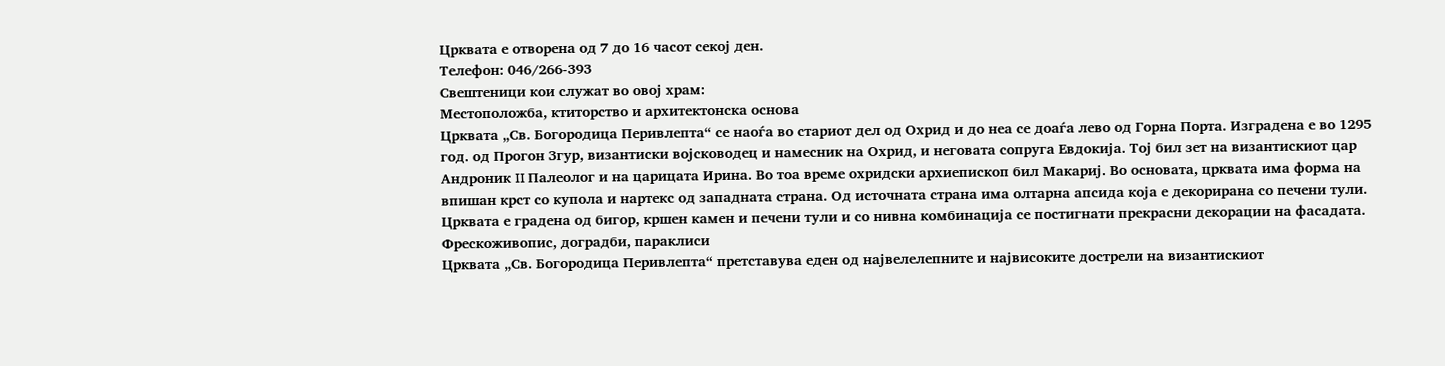Црквата е отворена од 7 до 16 часот секој ден.
Телефон: 046/266-393
Свештеници кои служат во овој храм:
Местоположба, ктиторство и архитектонска основа
Црквата „Св. Богородица Перивлепта“ се наоѓа во стариот дел од Охрид и до неа се доаѓа лево од Горна Порта. Изградена е во 1295 год. од Прогон Згур, византиски војсководец и намесник на Охрид, и неговата сопруга Евдокија. Тој бил зет на византискиот цар Андроник II Палеолог и на царицата Ирина. Во тоа време охридски архиепископ бил Макариј. Во основата, црквата има форма на впишан крст со купола и нартекс од западната страна. Од источната страна има олтарна апсида која е декорирана со печени тули. Црквата е градена од бигор, кршен камен и печени тули и со нивна комбинација се постигнати прекрасни декорации на фасадата.
Фрескоживопис, доградби, параклиси
Црквата „Св. Богородица Перивлепта“ претставува еден од највелелепните и највисоките дострели на византискиот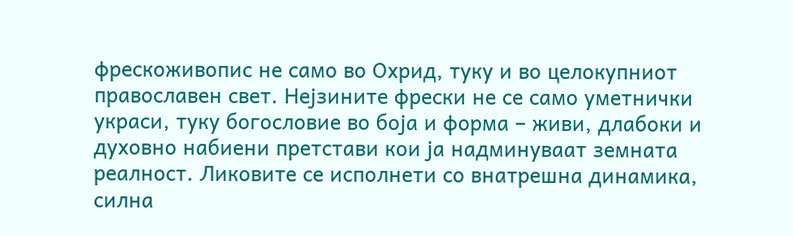фрескоживопис не само во Охрид, туку и во целокупниот православен свет. Нејзините фрески не се само уметнички украси, туку богословие во боја и форма – живи, длабоки и духовно набиени претстави кои ја надминуваат земната реалност. Ликовите се исполнети со внатрешна динамика, силна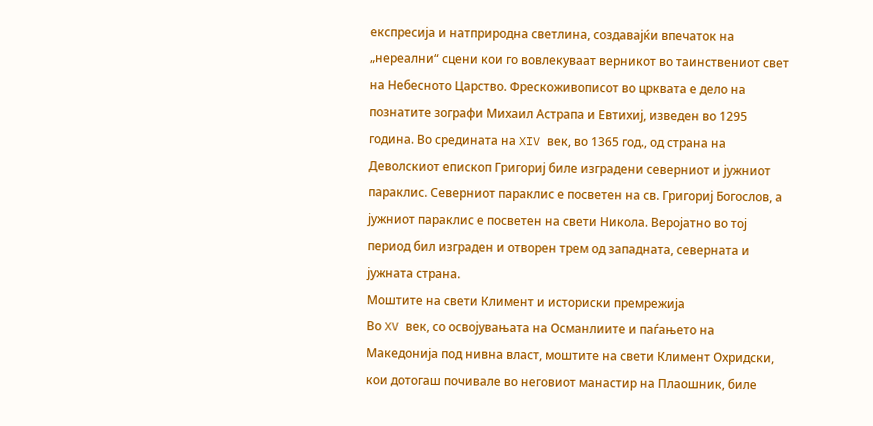експресија и натприродна светлина, создавајќи впечаток на „нереални“ сцени кои го вовлекуваат верникот во таинствениот свет на Небесното Царство. Фрескоживописот во црквата е дело на познатите зографи Михаил Астрапа и Евтихиј, изведен во 1295 година. Во средината на XIV век, во 1365 год., од страна на Деволскиот епископ Григориј биле изградени северниот и јужниот параклис. Северниот параклис е посветен на св. Григориј Богослов, а јужниот параклис е посветен на свети Никола. Веројатно во тој период бил изграден и отворен трем од западната, северната и јужната страна.
Моштите на свети Климент и историски премрежија
Во XV век, со освојувањата на Османлиите и паѓањето на Македонија под нивна власт, моштите на свети Климент Охридски, кои дотогаш почивале во неговиот манастир на Плаошник, биле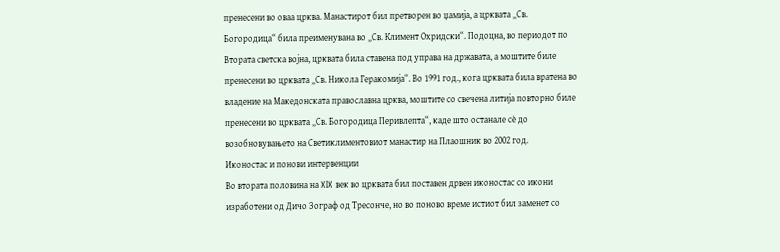пренесени во оваа црква. Манастирот бил претворен во џамија, а црквата „Св. Богородица“ била преименувана во „Св. Климент Охридски“. Подоцна, во периодот по Втората светска војна, црквата била ставена под управа на државата, а моштите биле пренесени во црквата „Св. Никола Геракомија“. Во 1991 год., кога црквата била вратена во владение на Македонската православна црква, моштите со свечена литија повторно биле пренесени во црквата „Св. Богородица Перивлепта“, каде што останале сè до возобновувањето на Светиклиментовиот манастир на Плаошник во 2002 год.
Иконостас и понови интервенции
Во втората половина на XIX век во црквата бил поставен дрвен иконостас со икони изработени од Дичо Зограф од Тресонче, но во поново време истиот бил заменет со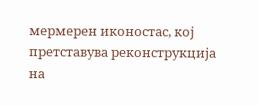мермерен иконостас, кој претставува реконструкција на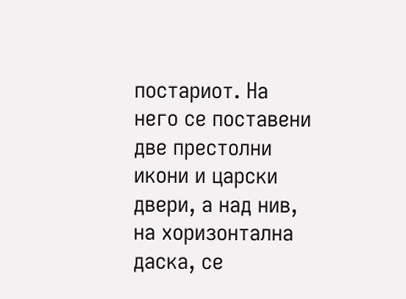постариот. На него се поставени две престолни икони и царски двери, а над нив, на хоризонтална даска, се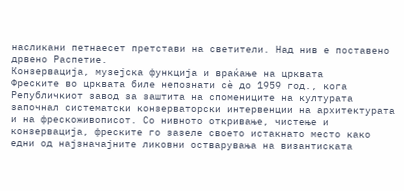насликани петнаесет претстави на светители. Над нив е поставено дрвено Распетие.
Конзервација, музејска функција и враќање на црквата
Фреските во црквата биле непознати сè до 1959 год., кога Републичкиот завод за заштита на спомениците на културата започнал систематски конзерваторски интервенции на архитектурата и на фрескоживописот. Со нивното откривање, чистење и конзервација, фреските го зазеле своето истакнато место како едни од најзначајните ликовни остварувања на византиската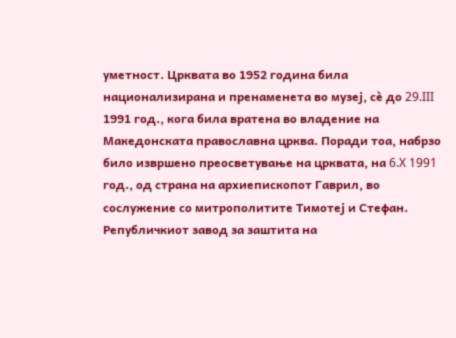уметност. Црквата во 1952 година била национализирана и пренаменета во музеј, сè до 29.III 1991 год., кога била вратена во владение на Македонската православна црква. Поради тоа, набрзо било извршено преосветување на црквата, на 6.X 1991 год., од страна на архиепископот Гаврил, во сослужение со митрополитите Тимотеј и Стефан. Републичкиот завод за заштита на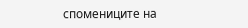спомениците на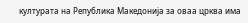културата на Република Македонија за оваа црква има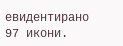евидентирано 97 икони.